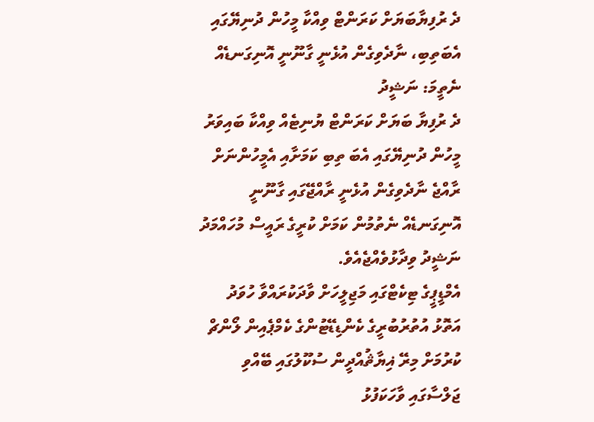ދެ ރުފިޔާބަޔަށް ކަރަންޓް ވިއްކާ މީހުން ދުނިޔޭގައި އެބަތިބި، ނާދެވިގެން އުޅެނީ ގާނޫނީ އޮނިގަނޑެއް ނެތީމަ: ނަޝީދު
ދެ ރުފިޔާ ބަޔަށް ކަރަންޓް ޔުނިޓެއް ވިއްކާ ބައިވަރު މީހުން ދުނިޔޭގައި އެބަ ތިބި ކަމަށާއި އެމީހުންނަށް ރާއްޖެ ނާދެވިގެން އުޅެނީ ރާއްޖޭގައި ގާނޫނީ އޮނިގަނޑެއް ނެތުމުން ކަމަށް ކުރީގެ ރައީސް މުހައްމަދު ނަޝީދު ވިދާޅުވެއްޖެއެވެ.
އެމްޑީޕީގެ ޓިކެޓްގައި މަޖިލީހަށް ވާދަކުރައްވާ ހުވަދު އަތޮޅު އުތުރުބުރީގެ ކެންޑިޑޭޓުންގެ ކެމްޕެއިން ލޯންޗް ކުރުމަށް މިރޭ ޣިޔާޘުއްދީން ސުކޫލުގައި ބޭއްވި ޖަލްސާގައި ވާހަކަފުޅު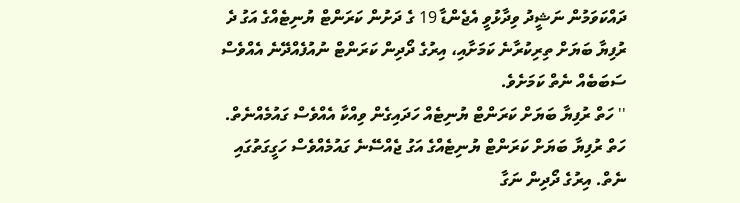ދައްކަވަމުން ނަޝީދު ވިދާޅުވީ އެޖެންޑާ 19 ގެ ދަށުން ކަރަންޓް ޔުނިޓެއްގެ އަގު ދެ ރުފިޔާ ބަޔަށް ތިރިކުރާނެ ކަމަށާއި، އިރުގެ ދޯދިން ކަރަންޓް ނުއުފެއްދޭނެ އެއްވެސް ސަބަބެއް ނެތް ކަމަށެވެ.
'' ހަތް ރުފިޔާ ބަޔަށް ކަރަންޓް ޔުނިޓެއް ހަދައިގެން ވިއްކާ އެއްވެސް ގައުމެއްނެތް. ހަތް ރުފިޔާ ބަޔަށް ކަރަންޓް ޔުނިޓެއްގެ އަގު ޖެއްސޭނެ ގައުމެއްވެސް ހަގީގަތުގައި ނެތް. އިރުގެ ދޯދިން ނަގާ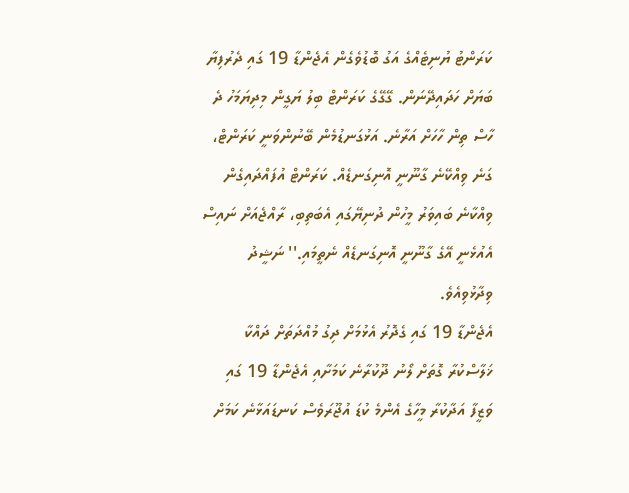ކަރަންޓު ޔުނިޓެއްގެ އަގު ބޮޑުވެގެން އެޖެންޑާ 19 ގައި ދެރުފިޔާ ބަޔަށް ހަދައިދޭނަން. ގޭގޭގެ ކަރަންޓް ބިލު ޔަގީން މިދިޔަމަހު ދެ ހާސް ތިން ހާހަށް އަރާނެ. އަޅުގަނޑުމެން ބޭނުންވަނީ ކަރަންޓް، ގަނެ ވިއްކޭނެ ގާނޫނީ އޮނިގަނޑެއް. ކަރަންޓް އުފައްދައިގެން ވިއްކާނެ ބައިވަރު މީހުން ދުނިޔޭގައި އެބަތިބި، ރާއްޖެއަށް ނައިސް އެއުޅެނީ އޭގެ ގާނޫނީ އޮނިގަނޑެއް ނެތީމައި.'' ނަޝީދު ވިދާޅުވިއެވެ.
އެޖެންޑާ 19 ގައި ގެދޮރު އެޅުމަށް ދިގު މުއްދަތަށް ދައްކާ ޚަލާސްކުރާ ގޮތަށް ލޯނު ދޫކުރާނެ ކަމަށާއި އެޖެންޑާ 19 ގައި ވަޒީފާ އަދާކުރާ މީހާގެ އެންމެ ކުޑަ އުޖޫރަވެސް ކަނޑައަޅާނެ ކަމަށް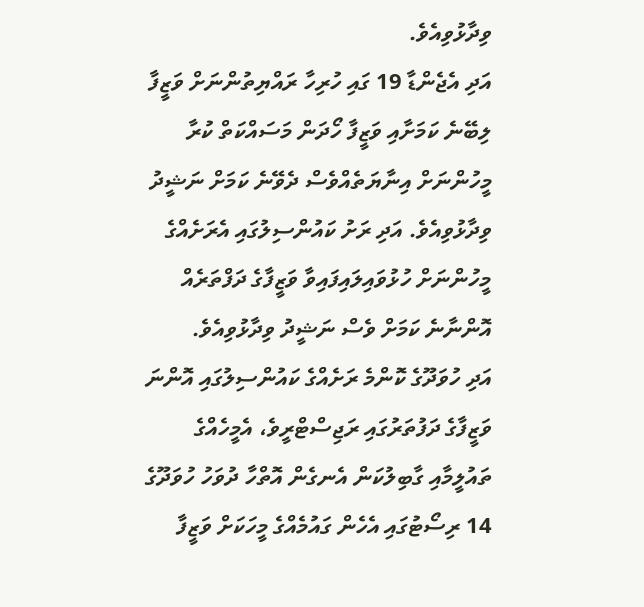ވިދާޅުވިއެވެ.
އަދި އެޖެންޑާ 19 ގައި ހުރިހާ ރައްޔިތުންނަށް ވަޒީފާ ލިބޭނެ ކަމަށާއި ވަޒީފާ ހޯދަން މަސައްކަތް ކުރާ މީހުންނަށް އިނާޔަތެއްވެސް ދެވޭނެ ކަމަށް ނަޝީދު ވިދާޅުވިއެވެ. އަދި ރަށު ކައުންސިލުގައި އެރަށެއްގެ މީހުންނަށް ހުޅުވައިލައިފައިވާ ވަޒީފާގެ ދަފްތަރެއް އޮންނާނެ ކަމަށް ވެސް ނަޝީދު ވިދާޅުވިއެވެ.
އަދި ހުވަދޫގެ ކޮންމެ ރަށެއްގެ ކައުންސިލުގައި އޮންނަ ވަޒީފާގެ ދަފުތަރުގައި ރަޖިސްޓްރީވެ، އެމީހެއްގެ ތައުލީމާއި ގާބިލުކަން އެނގެން އޮތްހާ ދުވަހު ހުވަދޫގެ 14 ރިސޯޓުގައި އެހެން ގައުމެއްގެ މީހަކަށް ވަޒީފާ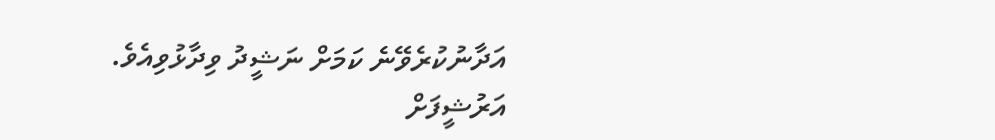އަދާނުކުރެވޭނެ ކަމަށް ނަޝީދު ވިދާޅުވިއެވެ.
އަރުޝީފަށް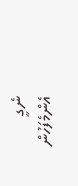ނެގީ
އެންމެފަހުން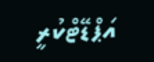އަޕްޑޭޓްކުރީ